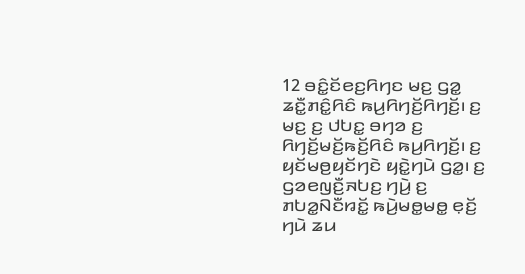12 ꤋꤢꤨ꤭ꤢꤩꤕꤢ꤬ꤖꤚꤢ ꤗꤢ꤬ ꤞꤤ꤭ ꤘꤢꤪ꤭ꤊꤢꤨ꤭ꤖꤢꤨ ꤒꤣ꤬ꤖꤚꤢꤩ꤬ꤖꤚꤢꤩ꤬꤯ ꤢ꤬ ꤗꤢ꤬ ꤢ꤬ ꤓꤝꤢ꤭ ꤋꤚꤤ ꤢ꤬ ꤖꤚꤢꤩ꤬ꤗꤢꤩ꤬ꤒꤢꤩ꤬ꤖꤢꤨ ꤒꤣ꤬ꤖꤚꤢꤩ꤬꤯ ꤢ꤬ ꤟꤢꤩꤗꤥ꤬ꤟꤢꤩꤚꤢꤧ ꤟꤢꤧ꤭ꤚꤣꤧ ꤞꤤ꤭꤯ ꤢ꤬ ꤞꤤꤕꤜꤢꤪ꤬ꤏꤝꤢ꤬ ꤚꤣꤧ꤬ ꤢ꤬ ꤊꤝꤤ꤭ꤡꤢꤪꤙꤢꤩ꤭ ꤒꤣꤧ꤬ꤗꤥ꤭ꤗꤥ꤭ ꤕ꤫ꤢꤩ꤬ ꤚꤣꤧ ꤘꤣ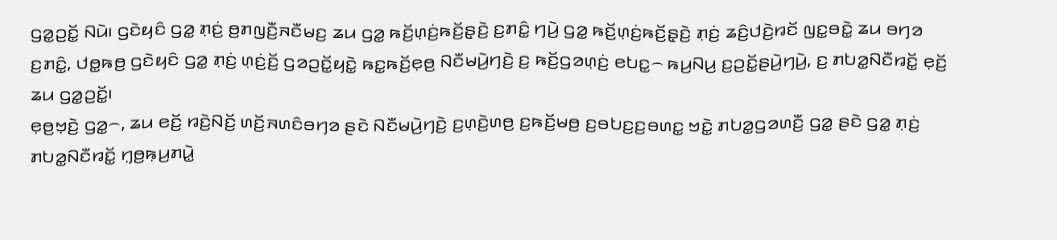ꤞꤤ꤭ꤑꤢꤩ꤭ ꤡꤣꤧ꤯ ꤞꤢꤧꤟꤢꤨ ꤞꤤ꤭ ꤊ꤫ꤢꤦ꤬ ꤥ꤬ꤊꤜꤢꤪ꤬ꤏꤢꤪꤗꤢ꤬ ꤘꤣ ꤞꤤ꤭ ꤒꤢꤩ꤬ꤛ꤫ꤢꤦ꤬ꤒꤢꤩ꤬ꤔ꤫ꤢꤧ꤬ ꤢ꤬ꤊꤢꤨ꤭ ꤚꤣꤧ꤬ ꤞꤤ꤭ ꤒꤢꤩ꤬ꤛ꤫ꤢꤦ꤬ꤒꤢꤩ꤬ꤔ꤫ꤢꤧ꤬ ꤊ꤫ꤢꤦ꤬ ꤘꤢꤨ꤬ꤓꤢꤧ꤬ꤙꤢꤩ ꤜꤢ꤭ꤋꤢꤧ꤭ ꤘꤣ ꤋꤚꤤ ꤢ꤬ꤊꤢꤨ꤭, ꤓꤥ꤭ꤒꤥ꤬ ꤞꤢꤧꤟꤢꤨ ꤞꤤ꤭ ꤊ꤫ꤢꤦ꤬ ꤛ꤫ꤢꤦ꤬ꤢꤩ꤬ ꤞꤤꤑꤢꤩ꤭ꤟꤢꤧ꤭ ꤒꤢ꤭ꤒꤢꤩ꤬ꤕ꤫ꤥ꤬ ꤡꤢꤪꤗꤣꤧ꤬ꤚꤢꤧ꤬ ꤢ꤬ ꤒꤢꤩ꤬ꤞꤤꤛ꤫ꤢꤦ꤬ ꤕꤝꤢ꤭꤮ ꤒꤣ꤬ꤡꤣ꤬ ꤢ꤬ꤑꤢꤩ꤭ꤔꤣꤧ꤬ꤚꤣꤧ꤬, ꤢ꤬ ꤊꤝꤤ꤭ꤡꤢꤪꤙꤢꤩ꤭ ꤕ꤫ꤢꤩ꤬ ꤘꤣ ꤞꤤ꤭ꤑꤢꤩ꤭꤯
ꤕ꤫ꤥ꤬ꤠ꤫ꤢꤧ꤬ ꤞꤤ꤭꤮, ꤘꤣ ꤕꤢꤩ꤬ ꤙꤢꤧ꤬ꤡꤢꤩ꤬ ꤛꤢꤩ꤬ꤏꤛꤢꤨꤋꤚꤤ ꤔꤢꤧ ꤡꤢꤪꤗꤣꤧ꤬ꤚꤢꤧ꤬ ꤢ꤬ꤛ꤫ꤢꤧ꤬ꤛꤥ꤬ ꤢ꤬ꤒꤢꤩ꤬ꤗꤥ꤬ ꤢ꤬ꤋꤝꤢ꤬ꤢ꤬ꤋꤛꤢ꤭ ꤠꤢꤧ꤭ ꤊꤝꤤ꤭ꤞꤤꤛꤢꤪ꤬ ꤞꤤ꤭ ꤔꤢꤧ ꤞꤤ꤭ ꤊ꤫ꤢꤦ꤬ ꤊꤝꤤ꤭ꤡꤢꤪꤙꤢꤩ꤭ ꤚ꤫ꤥ꤬ꤒ꤫ꤣ꤬ꤊꤣꤧ꤭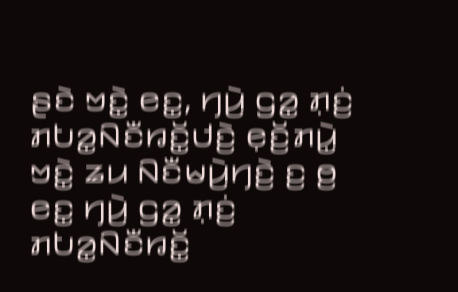ꤔꤢꤧ ꤠꤢꤧ꤭ ꤕꤢ꤭, ꤚꤣꤧ꤬ ꤞꤤ꤭ ꤊ꤫ꤢꤦ꤬ ꤊꤝꤤ꤭ꤡꤢꤪꤙꤢꤩ꤭ꤓꤢꤧ꤬ ꤕ꤫ꤢꤩ꤬ꤊꤣꤧ꤭ ꤠꤢꤧ꤭ ꤘꤣ ꤡꤢꤪꤗꤣꤧ꤬ꤚꤢꤧ꤬ ꤢ꤬ ꤥ꤬ ꤕꤢ꤭ ꤚꤣꤧ꤬ ꤞꤤ꤭ ꤊ꤫ꤢꤦ꤬ ꤊꤝꤤ꤭ꤡꤢꤪꤙꤢꤩ꤭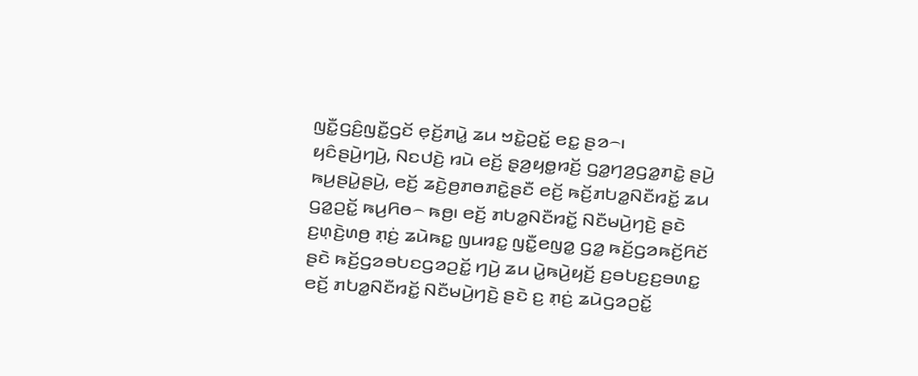ꤜꤢꤪ꤭ꤞꤢꤨ꤬ꤜꤢꤪ꤭ꤞꤢꤩ ꤕ꤫ꤢꤩ꤬ꤊꤣꤧ꤭ ꤘꤣ ꤠꤢꤧ꤭ꤑꤢꤩ꤭ ꤕꤢ꤭ ꤔꤤ꤮꤯
ꤟꤢꤨꤔꤣꤧ꤬ꤚꤣꤧ꤬, ꤡꤢꤓꤢꤧ꤬ ꤙꤣꤧ ꤕꤢꤩ꤬ ꤔ꤫ꤤ꤬ꤟꤥ꤭ꤙꤢꤩ꤬ ꤞꤤ꤭ꤚꤤ꤬ꤞꤤ꤭ꤊꤢꤧ꤭ ꤔꤣꤧ꤬ ꤒꤣ꤬ꤔꤣꤧ꤭ꤔꤣꤧ꤬, ꤕꤢꤩ꤬ ꤘꤢꤧ꤬ꤥ꤬ꤊꤥꤊꤢꤧ꤭ꤔꤢꤪ ꤕꤢꤩ꤬ ꤒꤢꤩ꤬ꤊꤝꤤ꤭ꤡꤢꤪꤙꤢꤩ꤭ ꤘꤣ ꤞꤤ꤭ꤑꤢꤩ꤭ ꤒꤣ꤬ꤖꤥ꤮ ꤒꤥ꤬꤯ ꤕꤢꤩ꤬ ꤊꤝꤤ꤭ꤡꤢꤪꤙꤢꤩ꤭ ꤡꤢꤪꤗꤣꤧ꤬ꤚꤢꤧ꤬ ꤔꤢꤧ ꤢ꤬ꤛ꤫ꤢꤧ꤬ꤛꤥ꤬ ꤊ꤫ꤢꤦ꤬ ꤘꤣꤧꤒꤢ꤭ ꤜꤣꤙꤢ꤭ ꤜꤢꤪ꤭ꤕꤜꤤ꤭ ꤞꤤ꤭ ꤒꤢꤩ꤬ꤞꤤꤒꤢꤩ꤬ꤖꤢꤩ ꤔꤢꤧ ꤒꤢꤩ꤬ꤞꤤꤋꤝꤢꤞꤤꤑꤢꤩ꤭ ꤚꤣꤧ꤬ ꤘꤣ ꤣꤧ꤭ꤒꤣꤧ꤬ꤟꤢꤩ꤬ ꤢ꤬ꤋꤝꤢ꤬ꤢ꤬ꤋꤛꤢ꤭ ꤕꤢꤩ꤬ ꤊꤝꤤ꤭ꤡꤢꤪꤙꤢꤩ꤭ ꤡꤢꤪꤗꤣꤧ꤬ꤚꤢꤧ꤬ ꤔꤢꤧ ꤢ꤬ ꤊ꤫ꤢꤦ꤬ ꤘꤣꤧꤞꤤꤑꤢꤩ꤭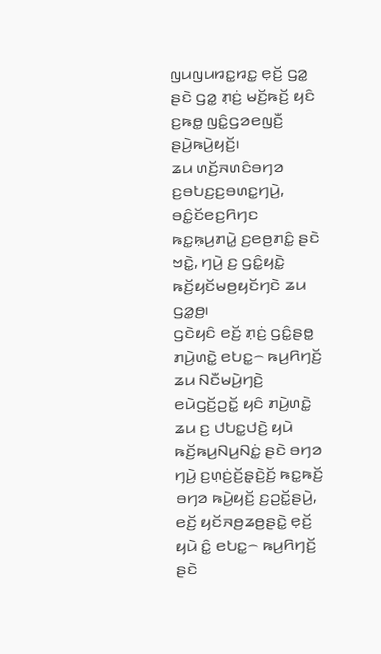ꤜꤣꤜꤣꤙꤢ꤭ꤙꤢ꤭ ꤕ꤫ꤢꤩ꤬ ꤞꤤ꤭ ꤔꤢꤧ ꤞꤤ꤭ ꤊ꤫ꤢꤦ꤬ ꤗꤢꤩ꤬ꤒꤢꤩ꤬ ꤟꤢꤨ ꤢ꤬ꤒꤥ꤭ ꤜꤢꤨ꤭ꤞꤤꤕꤜꤢꤪ꤬ ꤔꤣꤧ꤬ꤒꤣꤧ꤬ꤟꤢꤩ꤬꤯
ꤘꤣ ꤛꤢꤩ꤬ꤏꤛꤢꤨꤋꤚꤤ ꤢ꤬ꤋꤝꤢ꤬ꤢ꤬ꤋꤛꤢ꤭ꤚꤣꤧ꤬, ꤋꤢꤨ꤭ꤢꤩꤕꤢ꤬ꤖꤚꤢ ꤒꤢ꤭ꤒ꤫ꤣ꤬ꤊꤣꤧ꤭ ꤢ꤬ꤕꤥ꤬ꤊꤢꤨ꤭ ꤔꤢꤧ ꤠꤢꤧ꤭, ꤚꤣꤧ꤬ ꤢ꤬ ꤞꤢꤨ꤭ꤟꤢꤧ꤭ ꤒꤢꤩ꤬ꤟꤢꤩꤗꤥ꤬ꤟꤢꤩꤚꤢꤧ ꤘꤣ ꤞꤤ꤭ꤥ꤬꤯
ꤞꤢꤧꤟꤢꤨ ꤕꤢꤩ꤬ ꤊ꤫ꤢꤦ꤬ ꤞꤢꤨ꤭ꤔꤥ꤭ ꤊꤣꤧ꤬ꤛꤢꤧ꤭ ꤕꤝꤢ꤭꤮ ꤒꤣ꤬ꤖꤚꤢꤩ꤬ ꤘꤣ ꤡꤢꤪꤗꤣꤧ꤬ꤚꤢꤧ꤬ ꤕꤣꤧꤞꤢꤩ꤬ꤑꤢꤩ꤭ ꤟꤢꤨ ꤊꤣꤧ꤬ꤛꤢꤧ꤭ ꤘꤣ ꤢ꤬ ꤓꤝꤢ꤭ꤓꤢꤧ꤬ ꤟꤣꤧ ꤒꤢꤩ꤬ꤒꤣ꤬ꤡꤣ꤬ꤡꤢꤦ꤭ ꤔꤢꤧ ꤋꤚꤤ ꤚꤣꤧ꤬ ꤢ꤬ꤛ꤫ꤢꤦ꤬ꤢꤩ꤬ꤔ꤫ꤢꤧ꤬ꤢꤩ꤬ ꤒꤢ꤭ꤒꤢꤩ꤬ ꤋꤚꤤ ꤒꤣꤧ꤬ꤟꤢꤩ꤬ ꤢ꤬ꤑꤢꤩ꤭ꤔꤣꤧ꤬, ꤕꤢꤩ꤬ ꤟꤢꤩꤏꤥ꤬ꤘꤥ꤬ꤔꤢꤧ꤭ ꤕ꤫ꤢꤩ꤬ ꤟꤣꤧ ꤢꤨ꤭ ꤕꤝꤢ꤭꤮ ꤒꤣ꤬ꤖꤚꤢꤩ꤬ ꤔꤢꤧ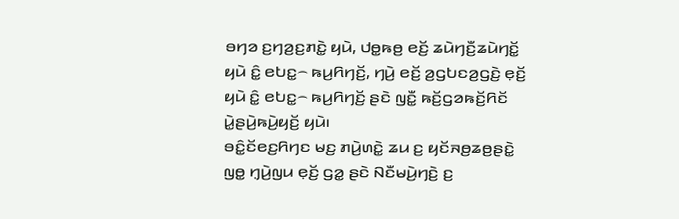ꤋꤚꤤ ꤢ꤬ꤚꤤ꤬ꤢ꤬ꤊꤢꤧ꤭ ꤟꤣꤧ, ꤓꤥ꤭ꤒꤥ꤬ ꤕꤢꤩ꤬ ꤘꤣꤧꤚꤢꤪ꤬ꤘꤣꤧꤚꤢꤩ꤭ ꤟꤣꤧ ꤢꤨ꤭ ꤕꤝꤢ꤭꤮ ꤒꤣ꤬ꤖꤚꤢꤩ꤬, ꤚꤣꤧ꤬ ꤕꤢꤩ꤬ ꤤ꤬ꤞꤝꤢꤤ꤬ꤞꤢꤧ꤬ ꤕ꤫ꤢꤩ꤬ ꤟꤣꤧ ꤢꤨ꤭ ꤕꤝꤢ꤭꤮ ꤒꤣ꤬ꤖꤚꤢꤩ꤬ ꤔꤢꤧ ꤜꤢꤪ꤭ ꤒꤢꤩ꤬ꤞꤤꤒꤢꤩ꤬ꤖꤢꤩ ꤣꤧ꤭ꤔꤣꤧ꤬ꤒꤣꤧ꤬ꤟꤢꤩ꤬ ꤟꤣꤧ꤯
ꤋꤢꤨ꤭ꤢꤩꤕꤢ꤬ꤖꤚꤢ ꤗꤢ꤬ ꤊꤣꤧ꤬ꤛꤢꤧ꤭ ꤘꤣ ꤢ꤬ ꤟꤢꤩꤏꤥ꤬ꤘꤥ꤬ꤔꤢꤧ꤭ ꤜꤥ꤭ ꤚ꤫ꤣꤧ꤬ꤜꤣ ꤕ꤫ꤢꤩ꤬ ꤞꤤ꤭ ꤔꤢꤧ ꤡꤢꤪꤗꤣꤧ꤬ꤚꤢꤧ꤬ ꤢ꤬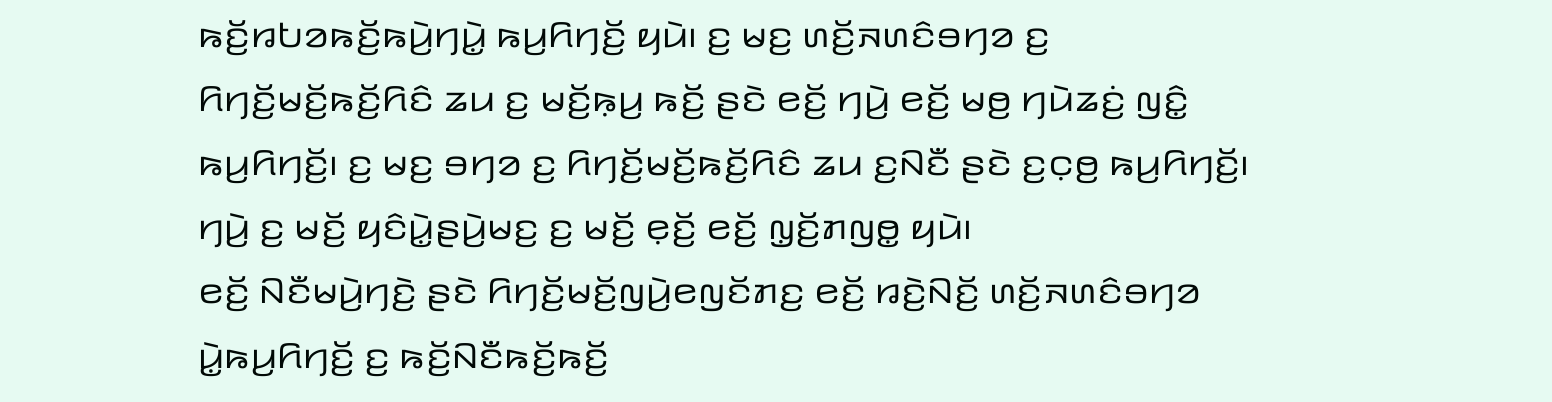ꤒꤢꤩ꤬ꤙꤝꤤꤒꤢꤩ꤬ꤒꤣꤧ꤬ꤚꤣꤧ꤭ ꤒꤣ꤬ꤖꤚꤢꤩ꤬ ꤟꤣꤧ꤯ ꤢ꤬ ꤗꤢ꤬ ꤛꤢꤩ꤬ꤏꤛꤢꤨꤋꤚꤤ ꤢ꤬ ꤖꤚꤢꤩ꤬ꤗꤢꤩ꤬ꤒꤢꤩ꤬ꤖꤢꤨ ꤘꤣ ꤢ꤬ ꤗꤢꤩ꤬ꤒ꤫ꤣ꤬ ꤒꤢꤩ꤬ ꤔꤢꤧ ꤕꤢꤩ꤬ ꤚꤣꤧ꤬ ꤕꤢꤩ꤬ ꤗꤥ꤬ ꤚꤣꤧꤘꤢꤦ꤬ ꤜꤢꤨ꤭ ꤒꤣ꤬ꤖꤚꤢꤩ꤬꤯ ꤢ꤬ ꤗꤢ꤬ ꤋꤚꤤ ꤢ꤬ ꤖꤚꤢꤩ꤬ꤗꤢꤩ꤬ꤒꤢꤩ꤬ꤖꤢꤨ ꤘꤣ ꤢ꤬ꤡꤢꤪ ꤔꤢꤧ ꤢ꤬ꤍ꤫ꤥ꤬ ꤒꤣ꤬ꤖꤚꤢꤩ꤬꤯ ꤚꤣꤧ꤬ ꤢ꤬ ꤗꤢꤩ꤬ ꤟꤢꤨꤣꤧ꤭ꤔꤣꤧ꤬ꤗꤢ꤬ ꤢ꤬ ꤗꤢꤩ꤬ ꤕ꤫ꤢꤩ꤬ ꤕꤢꤩ꤬ ꤜ꤫ꤢꤩ꤬ꤊꤜꤥ꤭ ꤟꤣꤧ꤯
ꤕꤢꤩ꤬ ꤡꤢꤪꤗꤣꤧ꤬ꤚꤢꤧ꤬ ꤔꤢꤧ ꤖꤚꤢꤩ꤬ꤗꤢꤩ꤬ꤜꤣꤧ꤬ꤕꤜꤢꤩꤊꤢ꤬ ꤕꤢꤩ꤬ ꤙꤢꤧ꤬ꤡꤢꤩ꤬ ꤛꤢꤩ꤬ꤏꤛꤢꤨꤋꤚꤤ ꤣꤧ꤭ꤒꤣ꤬ꤖꤚꤢꤩ꤬ ꤢ꤬ ꤒꤢꤩ꤬ꤡꤢꤪꤒꤢꤩ꤬ꤒꤢꤩ꤬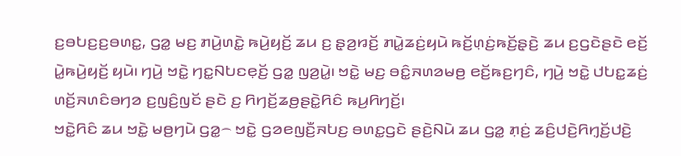ꤢ꤬ꤋꤝꤢ꤬ꤢ꤬ꤋꤛꤢ꤭, ꤞꤤ꤭ ꤗꤢ꤬ ꤊꤣꤧ꤬ꤛꤢꤧ꤭ ꤒꤣꤧ꤬ꤟꤢꤩ꤬ ꤘꤣ ꤢ꤬ ꤔ꤫ꤤ꤬ꤙꤢꤩ꤬ ꤊꤣꤧ꤭ꤘꤢꤦ꤬ꤟꤣꤧ ꤒꤢꤩ꤬ꤛ꤫ꤢꤦ꤬ꤒꤢꤩ꤬ꤔ꤫ꤢꤧ꤬ ꤘꤣ ꤢ꤬ꤞꤢꤧꤔꤢꤧ ꤕꤢꤩ꤬ ꤣꤧ꤭ꤒꤣꤧ꤬ꤟꤢꤩ꤬ ꤟꤣꤧ꤯ ꤚꤣꤧ꤬ ꤠꤢꤧ꤭ ꤚꤢ꤭ꤡꤝꤢꤕ꤫ꤢꤩ꤬ ꤞꤤ꤭ ꤜꤤ꤬ꤣꤧ꤭꤯ ꤠꤢꤧ꤭ ꤗꤢ꤬ ꤋꤢꤨ꤭ꤏꤛꤤꤗꤥ꤬ ꤕꤢꤩ꤬ꤒꤢ꤬ꤚꤢꤨ, ꤚꤣꤧ꤬ ꤠꤢꤧ꤭ ꤓꤝꤢ꤭ꤘꤢꤦ꤬ ꤛꤢꤩ꤬ꤏꤛꤢꤨꤋꤚꤤ ꤢ꤬ꤜꤢꤨ꤬ꤜꤢꤩ ꤔꤢꤧ ꤢ꤬ ꤖꤚꤢꤩ꤬ꤘꤥ꤬ꤔꤢꤧ꤭ꤖꤢꤨ ꤒꤣ꤬ꤖꤚꤢꤩ꤬꤯
ꤠꤢꤧ꤭ꤖꤢꤨ ꤘꤣ ꤠꤢꤧ꤭ ꤗꤥ꤬ꤚꤣꤧ ꤞꤤ꤭꤮ ꤠꤢꤧ꤭ ꤞꤤꤕꤜꤢꤪ꤬ꤏꤝꤢ꤬ ꤋꤛꤢ꤭ꤞꤢꤧ ꤔꤢꤧ꤬ꤡꤣꤧ ꤘꤣ ꤞꤤ꤭ ꤊ꤫ꤢꤦ꤬ ꤘꤢꤨ꤬ꤓꤢꤧ꤬ꤖꤚ꤫ꤢꤩ꤬ꤓꤢꤧ꤬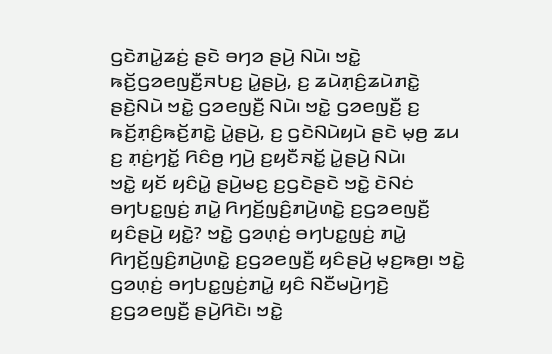ꤞꤢꤧꤊꤣꤧ꤭ꤘꤢꤦ꤬ ꤔꤢꤧ ꤋꤚꤤ ꤔꤣꤧ꤬ ꤡꤣꤧ꤯ ꤠꤢꤧ꤭ ꤒꤢꤩ꤬ꤞꤤꤕꤜꤢꤪ꤬ꤏꤝꤢ꤬ ꤣꤧ꤭ꤔꤣꤧ꤬, ꤢ꤬ ꤘꤣꤧꤊ꤫ꤢꤨ꤬ꤘꤣꤧꤊꤢꤧ꤭ ꤔꤢꤧ꤬ꤡꤣꤧ ꤠꤢꤧ꤭ ꤞꤤꤕꤜꤢꤪ꤬ ꤡꤣꤧ꤯ ꤠꤢꤧ꤭ ꤞꤤꤕꤜꤢꤪ꤬ ꤢ꤬ ꤒꤢꤩ꤬ꤊ꤫ꤢꤨ꤬ꤒꤢꤩ꤬ꤊꤢꤧ꤭ ꤣꤧ꤭ꤔꤣꤧ꤬, ꤢ꤬ ꤞꤢꤧꤡꤣꤧꤟꤣꤧ ꤔꤢꤧ ꤗ꤫ꤥ꤬ ꤘꤣ ꤢ꤬ ꤊ꤫ꤢꤦ꤬ꤚꤢꤩ꤭ ꤖꤢꤨꤥ꤬ ꤚꤣꤧ꤬ ꤢ꤬ꤟꤢꤪꤏꤢꤩ꤭ ꤣꤧ꤭ꤔꤣꤧ꤬ ꤡꤣꤧ꤯
ꤠꤢꤧ꤭ ꤟꤢꤩ ꤟꤢꤨꤣꤧ꤭ ꤔꤣꤧ꤬ꤗꤢ꤬ ꤢ꤬ꤞꤢꤧꤔꤢꤧ ꤠꤢꤧ꤭ ꤢꤧꤡꤢꤦ ꤋꤚꤝꤢ꤭ꤜꤢꤦ꤬ ꤊꤣꤧ꤭ ꤖꤚꤢꤩ꤬ꤜꤢꤨ꤬ꤊꤣꤧ꤬ꤛꤢꤧ꤭ ꤢ꤬ꤞꤤꤕꤜꤢꤪ꤬ ꤟꤢꤨꤔꤣꤧ꤬ ꤟꤢꤧ꤭? ꤠꤢꤧ꤭ ꤞꤤꤛ꤫ꤢꤦ꤬ ꤋꤚꤝꤢ꤭ꤜꤢꤦ꤬ ꤊꤣꤧ꤭ ꤖꤚꤢꤩ꤬ꤜꤢꤨ꤬ꤊꤣꤧ꤬ꤛꤢꤧ꤭ ꤢ꤬ꤞꤤꤕꤜꤢꤪ꤬ ꤟꤢꤨꤔꤣꤧ꤬ ꤗ꤫ꤢ꤬ꤒꤥ꤬꤯ ꤠꤢꤧ꤭ ꤞꤤꤛ꤫ꤢꤦ꤬ ꤋꤚꤝꤢ꤭ꤜꤢꤦ꤬ꤊꤣꤧ꤭ ꤟꤢꤨ ꤡꤢꤪꤗꤣꤧ꤬ꤚꤢꤧ꤬ ꤢ꤬ꤞꤤꤕꤜꤢꤪ꤬ ꤔꤣꤧ꤬ꤖꤢꤧ꤯ ꤠꤢꤧ꤭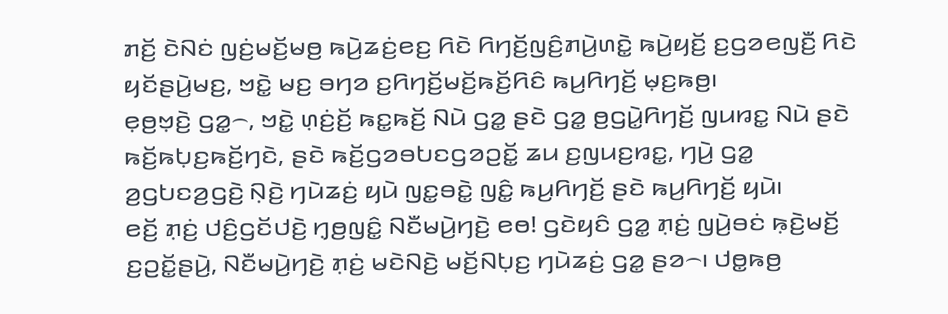ꤊꤢꤩ꤬ ꤢꤧꤡꤢꤦ ꤜꤢꤦ꤬ꤗꤢꤩ꤬ꤗꤥ꤬ ꤒꤣꤧ꤬ꤘꤢꤦ꤬ꤕꤢ꤬ ꤖꤢꤧ ꤖꤚꤢꤩ꤬ꤜꤢꤨ꤬ꤊꤣꤧ꤬ꤛꤢꤧ꤭ ꤒꤣꤧ꤬ꤟꤢꤩ꤬ ꤢ꤬ꤞꤤꤕꤜꤢꤪ꤬ ꤖꤢꤧ ꤟꤢꤩꤔꤣꤧ꤬ꤗꤢ꤬, ꤠꤢꤧ꤭ ꤗꤢ꤬ ꤋꤚꤤ ꤢ꤬ꤖꤚꤢꤩ꤬ꤗꤢꤩ꤬ꤒꤢꤩ꤬ꤖꤢꤨ ꤒꤣ꤬ꤖꤚꤢꤩ꤬ ꤗ꤫ꤢ꤬ꤒꤥ꤬꤯
ꤕ꤫ꤥ꤬ꤠ꤫ꤢꤧ꤬ ꤞꤤ꤭꤮, ꤠꤢꤧ꤭ ꤛ꤫ꤢꤦ꤬ꤢꤩ꤬ ꤒꤢ꤭ꤒꤢꤩ꤬ ꤡꤣꤧ ꤞꤤ꤭ ꤔꤢꤧ ꤞꤤ꤭ ꤥ꤬ꤞꤣꤧ꤭ꤖꤚꤢꤩ꤬ ꤜꤣꤙꤢ꤭ ꤡꤣꤧ ꤔꤢꤧ ꤒꤢꤩ꤬ꤒꤝ꤫ꤢ꤬ꤒꤢꤩ꤬ꤚꤢꤧ, ꤔꤢꤧ ꤒꤢꤩ꤬ꤞꤤꤋꤝꤢꤞꤤꤑꤢꤩ꤭ ꤘꤣ ꤢ꤬ꤜꤣꤢ꤬ꤙꤢ꤭, ꤚꤣꤧ꤬ ꤞꤤ꤭ ꤤ꤬ꤞꤝꤢꤤ꤬ꤞꤢꤧ꤬ ꤡ꤫ꤢꤧ꤬ ꤚꤣꤧꤘꤢꤦ꤬ ꤟꤣꤧ ꤜꤢ꤭ꤋꤢꤧ꤭ ꤜꤢꤨ꤭ ꤒꤣ꤬ꤖꤚꤢꤩ꤬ ꤔꤢꤧ ꤒꤣ꤬ꤖꤚꤢꤩ꤬ ꤟꤣꤧ꤯
ꤕꤢꤩ꤬ ꤊ꤫ꤢꤦ꤬ ꤓꤢꤨ꤬ꤞꤢꤩꤓꤢꤧ꤬ ꤚ꤫ꤥ꤬ꤜꤢꤨ꤭ ꤡꤢꤪꤗꤣꤧ꤬ꤚꤢꤧ꤬ ꤕꤥ! ꤞꤢꤧꤟꤢꤨ ꤞꤤ꤭ ꤊ꤫ꤢꤦ꤬ ꤜꤣꤧ꤬ꤋꤢꤦ ꤒ꤫ꤢꤧ꤬ꤗꤢꤩ꤬ ꤢ꤬ꤑꤢꤩ꤭ꤔꤣꤧ꤬, ꤡꤢꤪꤗꤣꤧ꤬ꤚꤢꤧ꤬ ꤊ꤫ꤢꤦ꤬ ꤗꤢꤧꤡꤢꤧ꤬ ꤗꤢꤩ꤬ꤡꤝ꤫ꤢ꤬ ꤚꤣꤧꤘꤢꤦ꤬ ꤞꤤ꤭ ꤔꤤ꤮꤯ ꤓꤥ꤭ꤒꤥ꤬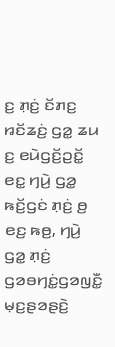ꤢ꤬ ꤊ꤫ꤢꤦ꤬ ꤢꤩꤊꤢ꤬ ꤙꤢꤩꤘꤢꤦ꤬ ꤞꤤ꤭ ꤘꤣ ꤢ꤬ ꤕꤣꤧꤞꤢꤩ꤬ꤑꤢꤩ꤭ ꤕꤢ꤭ ꤚꤣꤧ꤬ ꤞꤤ꤭ ꤒꤢꤩ꤬ꤞꤢꤦ ꤊ꤫ꤢꤦ꤬ ꤥ꤬ ꤕꤢ꤬ ꤒꤥ꤬, ꤚꤣꤧ꤬ ꤞꤤ꤭ ꤊ꤫ꤢꤦ꤬ ꤞꤤꤋꤚꤢꤦ꤭ꤞꤤꤜꤢꤪ꤭ ꤗ꤫ꤢ꤬ꤔꤤꤔꤢꤧ꤬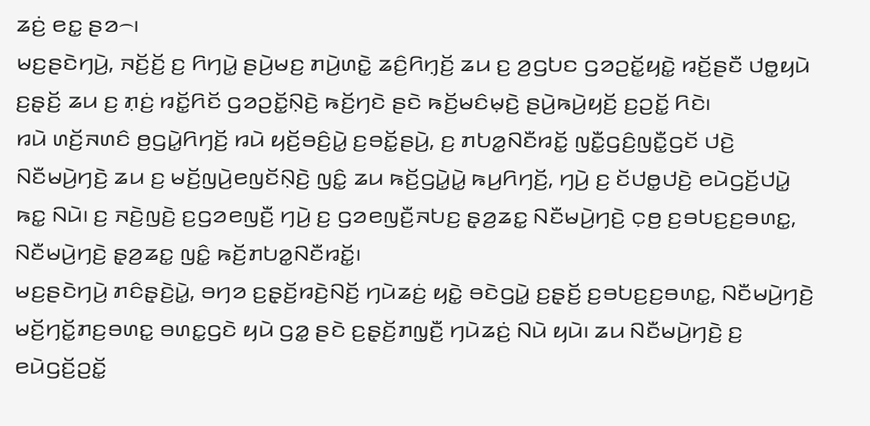ꤘꤢꤦ꤬ ꤕꤢ꤭ ꤔꤤ꤮꤯
ꤗꤢ꤬ꤔꤢꤧꤚꤣꤧ꤬, ꤏꤢꤩ꤬ꤢꤩ꤬ ꤢ꤬ ꤖꤚꤣꤧ꤭ ꤔꤣꤧ꤬ꤗꤢ꤬ ꤊꤣꤧ꤬ꤛꤢꤧ꤭ ꤘꤢꤨ꤬ꤖꤚ꤫ꤢꤩ꤬ ꤘꤣ ꤢ꤬ ꤤ꤬ꤞꤝꤢ ꤞꤤꤑꤢꤩ꤭ꤟꤢꤧ꤭ ꤙꤢꤩ꤬ꤔꤢꤪ ꤓꤥ꤭ꤟꤣꤧ ꤢ꤬ꤔ꤫ꤢꤩ꤬ ꤘꤣ ꤢ꤬ ꤊ꤫ꤢꤦ꤬ ꤙꤢꤩ꤭ꤖꤢꤩ ꤞꤤꤑꤢꤩ꤭ꤡ꤫ꤢꤧ꤬ ꤒꤢꤩ꤬ꤚꤢꤧ ꤔꤢꤧ ꤒꤢꤩ꤬ꤗꤢꤨꤗ꤫ꤢꤧ꤬ ꤔꤣꤧ꤬ꤒꤣꤧ꤬ꤟꤢꤩ꤬ ꤢ꤬ꤑꤢꤩ꤭ ꤖꤢꤧ꤯
ꤙꤣꤧ ꤛꤢꤩ꤬ꤏꤛꤢꤨ ꤥ꤬ꤞꤣꤧ꤭ꤖꤚꤢꤩ꤬ ꤙꤣꤧ ꤟꤢꤩ꤬ꤋꤢꤨ꤬ꤣꤧ꤭ ꤢ꤬ꤋꤢꤩ꤭ꤔꤣꤧ꤬, ꤢ꤬ ꤊꤝꤤ꤭ꤡꤢꤪꤙꤢꤩ꤭ ꤜꤢꤪ꤭ꤞꤢꤨ꤬ꤜꤢꤪ꤭ꤞꤢꤩ ꤓꤢꤧ꤬ ꤡꤢꤪꤗꤣꤧ꤬ꤚꤢꤧ꤬ ꤘꤣ ꤢ꤬ ꤗꤢꤩ꤬ꤜꤣꤧ꤬ꤕꤜꤢꤩꤡ꤫ꤢꤧ꤬ ꤜꤢꤨ꤭ ꤘꤣ ꤒꤢꤩ꤬ꤞꤣꤧ꤭ꤣꤧ꤭ ꤒꤣ꤬ꤖꤚꤢꤩ꤬, ꤚꤣꤧ꤬ ꤢ꤬ ꤢꤩꤓꤥ꤭ꤓꤢꤧ꤬ ꤕꤣꤧꤞꤢꤩ꤬ꤓꤣꤧ꤭ ꤒꤢ꤭ ꤡꤣꤧ꤯ ꤢ꤬ ꤏꤢꤧ꤬ꤜꤢꤧ꤬ ꤢ꤬ꤞꤤꤕꤜꤢꤪ꤬ ꤚꤣꤧ꤬ ꤢ꤬ ꤞꤤꤕꤜꤢꤪ꤬ꤏꤝꤢ꤬ ꤔ꤫ꤤ꤬ꤘꤢ꤭ ꤡꤢꤪꤗꤣꤧ꤬ꤚꤢꤧ꤬ ꤍ꤫ꤥ꤬ ꤢ꤬ꤋꤝꤢ꤬ꤢ꤬ꤋꤛꤢ꤭, ꤡꤢꤪꤗꤣꤧ꤬ꤚꤢꤧ꤬ ꤔ꤫ꤤ꤬ꤘꤢ꤭ ꤜꤢꤨ꤭ ꤒꤢꤩ꤬ꤊꤝꤤ꤭ꤡꤢꤪꤙꤢꤩ꤭꤯
ꤗꤢ꤬ꤔꤢꤧꤚꤣꤧ꤬ ꤊꤢꤨꤔ꤫ꤢꤧ꤬ꤣꤧ꤭, ꤋꤚꤤ ꤢ꤬ꤔ꤫ꤢꤩ꤬ꤙꤢꤧ꤬ꤡꤢꤩ꤬ ꤚꤣꤧꤘꤢꤦ꤬ ꤟꤢꤧ꤭ ꤋꤢꤧꤞꤣꤧ꤭ ꤢ꤬ꤔ꤫ꤢꤩ꤬ ꤢ꤬ꤋꤝꤢ꤬ꤢ꤬ꤋꤛꤢ꤭, ꤡꤢꤪꤗꤣꤧ꤬ꤚꤢꤧ꤬ ꤗꤢꤩ꤬ꤚꤢꤩ꤭ꤊꤢ꤬ꤋꤛꤢ꤭ ꤋꤛꤢ꤭ꤞꤢꤧ ꤟꤣꤧ ꤞꤤ꤭ ꤔꤢꤧ ꤢ꤬ꤔ꤫ꤢꤩ꤬ꤊꤜ꤫ꤢꤪ꤬ ꤚꤣꤧꤘꤢꤦ꤬ ꤡꤣꤧ ꤟꤣꤧ꤯ ꤘꤣ ꤡꤢꤪꤗꤣꤧ꤬ꤚꤢꤧ꤬ ꤢ꤬ ꤕꤣꤧꤞꤢꤩ꤬ꤑꤢꤩ꤭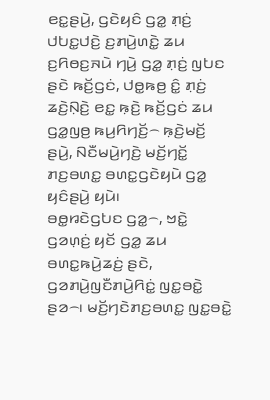ꤕꤢ꤭ꤔꤣꤧ꤬, ꤞꤢꤧꤟꤢꤨ ꤞꤤ꤭ ꤊ꤫ꤢꤦ꤬ ꤓꤝꤢ꤭ꤓꤢꤧ꤬ ꤢ꤬ꤊꤣꤧ꤬ꤛꤢꤧ꤭ ꤘꤣ ꤢ꤬ꤖꤥꤢ꤬ꤏꤣꤧ ꤚꤣꤧ꤬ ꤞꤤ꤭ ꤊ꤫ꤢꤦ꤬ ꤜꤝꤢ ꤔꤢꤧ ꤒꤢꤩ꤬ꤞꤢꤦ, ꤓꤥ꤭ꤒꤥ꤬ ꤢꤨ꤭ ꤊ꤫ꤢꤦ꤬ ꤘꤢꤧ꤬ꤡ꤫ꤢꤧ꤬ ꤕꤢ꤭ ꤒ꤫ꤢꤧ꤬ ꤒꤢꤩ꤬ꤞꤢꤦ ꤘꤣ ꤞꤤ꤭ꤜꤥ꤬ ꤒꤣ꤬ꤖꤚꤢꤩ꤬꤮ ꤒ꤫ꤢꤧ꤬ꤗꤢꤩ꤬ ꤔꤣꤧ꤬, ꤡꤢꤪꤗꤣꤧ꤬ꤚꤢꤧ꤬ ꤗꤢꤩ꤬ꤚꤢꤩ꤭ ꤊꤢ꤬ꤋꤛꤢ꤭ ꤋꤛꤢ꤭ꤞꤢꤧꤟꤣꤧ ꤞꤤ꤭ ꤟꤢꤨꤔꤣꤧ꤬ ꤟꤣꤧ꤯
ꤋꤥ꤭ꤙꤢꤧꤞꤝꤢ ꤞꤤ꤭꤮, ꤠꤢꤧ꤭ ꤞꤤꤛ꤫ꤢꤦ꤬ ꤟꤢꤩ ꤞꤤ꤭ ꤘꤣ ꤋꤛꤢ꤭ꤒꤣꤧ꤬ꤘꤢꤦ꤬ ꤔꤢꤧ, ꤞꤤꤊꤣꤧ꤬ꤜꤢꤪꤊꤣꤧ꤬ꤖꤢꤦ꤭ ꤜꤢ꤭ꤋꤢꤧ꤭ ꤔꤤ꤮꤯ ꤗꤢꤩ꤬ꤚꤢꤧꤊꤢ꤬ꤋꤛꤢ꤭ ꤜꤢ꤭ꤋꤢꤧ꤭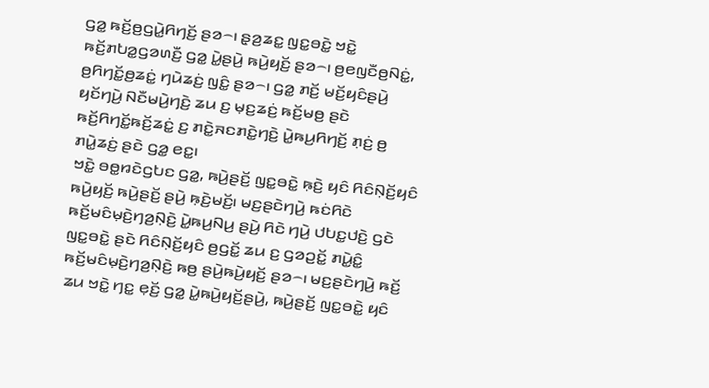ꤞꤤ꤭ ꤒꤢꤩ꤬ꤥ꤬ꤞꤣꤧ꤭ꤖꤚꤢꤩ꤬ ꤔꤤ꤮꤯ ꤔ꤫ꤤ꤬ꤘꤢ꤭ ꤜꤢ꤭ꤋꤢꤧ꤭ ꤠꤢꤧ꤭ ꤒꤢꤩ꤬ꤊꤝꤤ꤭ꤞꤤꤛꤢꤪ꤬ ꤞꤤ꤭ ꤣꤧ꤭ꤔꤣꤧ꤬ ꤒꤣꤧ꤬ꤟꤢꤩ꤬ ꤔꤤ꤮꤯ ꤥ꤬ꤕꤜꤢꤪꤥ꤬ꤡꤢꤦ꤭, ꤥ꤬ꤖꤚꤢꤩ꤭ꤥ꤬ꤘꤢꤦ꤭ ꤚꤣꤧꤘꤢꤦ꤬ ꤜꤢꤨ꤭ ꤔꤤ꤮꤯ ꤞꤤ꤭ ꤊꤢꤩ꤬ ꤗꤢꤩ꤬ꤟꤢꤨꤔꤣꤧ꤬ ꤟꤢꤩꤚꤣꤧ꤬ ꤡꤢꤪꤗꤣꤧ꤬ꤚꤢꤧ꤬ ꤘꤣ ꤢ꤬ ꤗ꤫ꤢ꤬ꤘꤢꤦ꤬ ꤒꤢꤩ꤬ꤗꤥ꤬ ꤔꤢꤧ ꤒꤢꤩ꤬ꤖꤚꤢꤩ꤭ꤒꤢꤩ꤬ꤘꤢꤦ꤭ ꤢ꤬ ꤊꤢꤧ꤭ꤏꤢꤊꤢꤧ꤭ꤚꤢꤧ꤬ ꤣꤧ꤭ꤒꤣ꤬ꤖꤚꤢꤩ꤬ ꤊ꤫ꤢꤦ꤬ ꤥ꤬ ꤊꤣꤧ꤭ꤘꤢꤦ꤬ ꤔꤢꤧ ꤞꤤ꤭ ꤕꤢ꤭꤯
ꤠꤢꤧ꤭ ꤋꤥ꤭ꤙꤢꤧꤞꤝꤢ ꤞꤤ꤭, ꤒꤣꤧ꤬ꤔꤢꤩ꤬ ꤜꤢ꤭ꤋꤢꤧ꤭ ꤒ꤫ꤢꤧ꤬ ꤟꤢꤨ ꤖꤢꤨꤡ꤫ꤢꤩ꤬ꤟꤢꤨ ꤒꤣꤧ꤬ꤟꤢꤩ꤬ ꤒꤣꤧ꤬ꤔꤢꤩ꤬ ꤔꤣꤧ꤬ ꤒ꤫ꤢꤧ꤬ꤗꤢꤩ꤬꤯ ꤗꤢ꤬ꤔꤢꤧꤚꤣꤧ꤬ ꤒꤢꤦꤖꤢꤧ ꤒꤢꤩ꤬ꤗꤢꤨꤗ꤫ꤢꤧ꤬ꤚꤤ꤬ꤡ꤫ꤢꤧ꤬ ꤣꤧ꤭ꤒꤣ꤬ꤡꤣ꤬ ꤔꤣꤧ꤬ ꤖꤢꤧ ꤚꤣꤧ꤬ ꤓꤝꤢ꤭ꤓꤢꤧ꤬ ꤞꤢꤧ ꤜꤢ꤭ꤋꤢꤧ꤭ ꤔꤢꤧ ꤖꤢꤨꤡ꤫ꤢꤩ꤬ꤟꤢꤨ ꤥ꤬ꤞꤢꤩ꤭ ꤘꤣ ꤢ꤬ ꤞꤤꤑꤢꤩ꤭ ꤊꤣꤧ꤭ꤢꤨ꤭ ꤒꤢꤩ꤬ꤗꤢꤨꤗ꤫ꤢꤧ꤬ꤚꤤ꤬ꤡ꤫ꤢꤧ꤬ ꤒꤥ꤬ ꤔꤣꤧ꤬ꤒꤣꤧ꤬ꤟꤢꤩ꤬ ꤔꤤ꤮꤯ ꤗꤢ꤬ꤔꤢꤧꤚꤣꤧ꤬ ꤒꤢꤩ꤬ ꤘꤣ ꤠꤢꤧ꤭ ꤚꤢ꤭ ꤕ꤫ꤢꤩ꤬ ꤞꤤ꤭ ꤣꤧ꤭ꤒꤣꤧ꤬ꤟꤢꤩ꤬ꤔꤣꤧ꤬, ꤒꤣꤧ꤬ꤔꤢꤩ꤬ ꤜꤢ꤭ꤋꤢꤧ꤭ ꤟꤢꤨ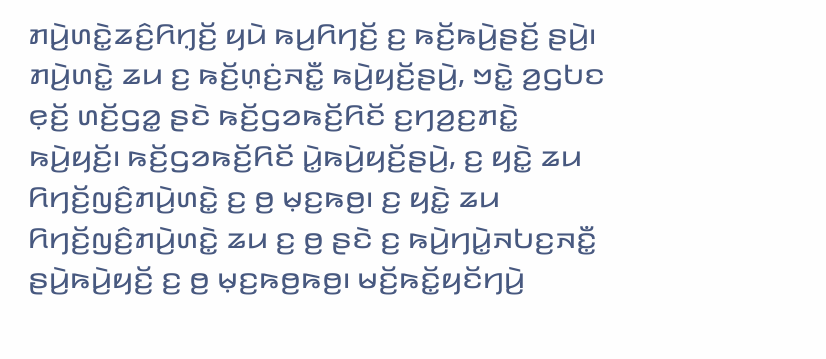ꤊꤣꤧ꤬ꤛꤢꤧ꤭ꤘꤢꤨ꤬ꤖꤚ꤫ꤢꤩ꤬ ꤟꤣꤧ ꤒꤣ꤬ꤖꤚꤢꤩ꤬ ꤢ꤬ ꤒꤢꤩ꤬ꤒꤣꤧ꤬ꤔꤢꤩ꤬ ꤔꤣꤧ꤬꤯
ꤊꤣꤧ꤬ꤛꤢꤧ꤭ ꤘꤣ ꤢ꤬ ꤒꤢꤩ꤬ꤛ꤫ꤢꤦ꤬ꤏꤢꤪ꤭ ꤒꤣꤧ꤬ꤟꤢꤩ꤬ꤔꤣꤧ꤬, ꤠꤢꤧ꤭ ꤤ꤬ꤞꤝꤢ ꤕ꤫ꤢꤩ꤬ ꤛꤢꤩ꤬ꤞꤤ꤭ ꤔꤢꤧ ꤒꤢꤩ꤬ꤞꤤꤒꤢꤩ꤬ꤖꤢꤩ ꤢ꤬ꤚꤤ꤬ꤢ꤬ꤊꤢꤧ꤭ ꤒꤣꤧ꤬ꤟꤢꤩ꤬꤯ ꤒꤢꤩ꤬ꤞꤤꤒꤢꤩ꤬ꤖꤢꤩ ꤣꤧ꤭ꤒꤣꤧ꤬ꤟꤢꤩ꤬ꤔꤣꤧ꤬, ꤢ꤬ ꤟꤢꤧ꤭ ꤘꤣ ꤖꤚꤢꤩ꤬ꤜꤢꤨ꤬ꤊꤣꤧ꤬ꤛꤢꤧ꤭ ꤢ꤬ ꤥ꤬ ꤗ꤫ꤢ꤬ꤒꤥ꤬꤯ ꤢ꤬ ꤟꤢꤧ꤭ ꤘꤣ ꤖꤚꤢꤩ꤬ꤜꤢꤨ꤬ꤊꤣꤧ꤬ꤛꤢꤧ꤭ ꤘꤣ ꤢ꤬ ꤥ꤬ ꤔꤢꤧ ꤢ꤬ ꤒꤣꤧ꤬ꤚꤣꤧ꤭ꤏꤝꤢ꤬ꤏꤢꤪ꤭ ꤔꤣꤧ꤬ꤒꤣꤧ꤬ꤟꤢꤩ꤬ ꤢ꤬ ꤥ꤬ ꤗ꤫ꤢ꤬ꤒꤥ꤬ꤒꤥ꤬꤯ ꤗꤢꤩ꤬ꤒꤢꤩ꤭ꤟꤢꤩꤚꤣꤧ꤬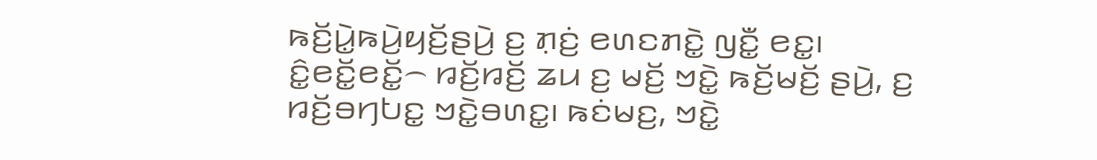ꤒꤢꤩ꤬ꤣꤧ꤭ꤒꤣꤧ꤬ꤟꤢꤩ꤬ꤔꤣꤧ꤬ ꤢ꤬ ꤊ꤫ꤢꤦ꤬ ꤕꤛꤢꤊꤢꤧ꤭ ꤜꤢꤪ꤭ ꤕꤢ꤭꤯
ꤢꤨ꤭ꤕꤢꤩ꤭ꤕꤢꤩ꤭꤮ ꤙꤢꤩ꤬ꤙꤢꤩ꤬ ꤘꤣ ꤢ꤬ ꤗꤢꤩ꤬ ꤠꤢꤧ꤭ ꤒꤢꤩ꤬ꤗꤢꤩ꤬ ꤔꤣꤧ꤬, ꤢ꤬ ꤙꤢꤩ꤬ꤋꤚꤝꤢ꤭ ꤠꤢꤧ꤭ꤋꤛꤢ꤭꤯ ꤒꤢꤦꤗꤢ꤬, ꤠꤢꤧ꤭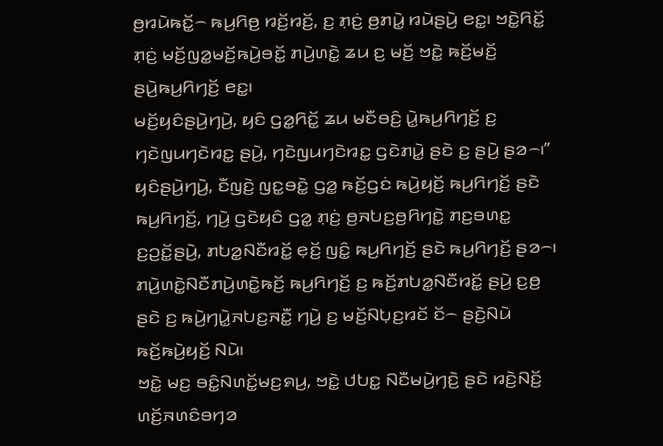ꤥ꤬ꤙꤣꤧꤒꤢꤩ꤭꤮ ꤒꤣ꤬ꤖꤥ꤬ ꤙꤢꤩ꤬ꤙꤢꤩ꤬, ꤢ꤬ ꤊ꤫ꤢꤦ꤬ ꤥ꤬ꤊꤣꤧ꤭ ꤙꤣꤧꤔꤣꤧ꤬ ꤕꤢ꤭꤯ ꤠꤢꤧ꤭ꤖꤢꤩ꤭ ꤊ꤫ꤢꤦ꤬ ꤗꤢꤩ꤬ꤜꤤ꤭ꤗꤢꤩ꤬ꤒꤣꤧ꤬ꤋꤢꤩ꤭ ꤊꤣꤧ꤬ꤛꤢꤧ꤭ ꤘꤣ ꤢ꤬ ꤗꤢꤩ꤬ ꤠꤢꤧ꤭ ꤒꤢꤩ꤬ꤗꤢꤩ꤬ ꤔꤣꤧ꤬ꤒꤣ꤬ꤖꤚꤢꤩ꤬ ꤕꤢ꤭꤯
ꤗꤢꤩ꤬ꤟꤢꤨꤔꤣꤧ꤬ꤚꤣꤧ꤬, ꤟꤢꤨ ꤞꤤ꤭ꤖꤢꤩ꤭ ꤘꤣ ꤗꤢꤪꤋꤢꤨ꤬ ꤣꤧ꤭ꤒꤣ꤬ꤖꤚꤢꤩ꤬ ꤢ꤬ ꤚꤢꤧꤜꤣꤚꤢꤧꤙꤢ꤭ ꤔꤣꤧ꤬, ꤚꤢꤧꤜꤣꤚꤢꤧꤙꤢ꤭ ꤞꤢꤧꤊꤣꤧ꤭ ꤔꤢꤧ ꤢ꤬ ꤔꤣꤧ꤬ ꤔꤤ꤮꤯”
ꤟꤢꤨꤔꤣꤧ꤬ꤚꤣꤧ꤬, ꤢꤪꤜꤢꤧ꤬ ꤜꤢ꤭ꤋꤢꤧ꤭ ꤞꤤ꤭ ꤒꤢꤩ꤬ꤞꤢꤦ ꤒꤣꤧ꤬ꤟꤢꤩ꤬ ꤒꤣ꤬ꤖꤚꤢꤩ꤬ ꤔꤢꤧ ꤒꤣ꤬ꤖꤚꤢꤩ꤬, ꤚꤣꤧ꤬ ꤞꤢꤧꤟꤢꤨ ꤞꤤ꤭ ꤊ꤫ꤢꤦ꤬ ꤥ꤬ꤏꤝꤢ꤬ꤥ꤬ꤖꤚꤢꤧ꤭ ꤊꤢ꤬ꤋꤛꤢ꤭ ꤢ꤬ꤑꤢꤩ꤭ꤔꤣꤧ꤬, ꤊꤝꤤ꤭ꤡꤢꤪꤙꤢꤩ꤭ ꤕ꤫ꤢꤩ꤬ ꤜꤢꤨ꤭ ꤒꤣ꤬ꤖꤚꤢꤩ꤬ ꤔꤢꤧ ꤒꤣ꤬ꤖꤚꤢꤩ꤬ ꤔꤤ꤮꤯ ꤊꤣꤧ꤬ꤛꤢꤧ꤭ꤡꤢꤪꤊꤣꤧ꤬ꤛꤢꤧ꤭ꤒꤢꤩ꤬ ꤒꤣ꤬ꤖꤚꤢꤩ꤬ ꤢ꤬ ꤒꤢꤩ꤬ꤊꤝꤤ꤭ꤡꤢꤪꤙꤢꤩ꤭ ꤔꤣꤧ꤬ ꤢ꤬ꤥ꤬ ꤔꤢꤧ ꤢ꤬ ꤒꤣꤧ꤬ꤚꤣꤧ꤭ꤏꤝꤢ꤬ꤏꤢꤪ꤭ ꤚꤣꤧ꤬ ꤢ꤬ ꤗꤢꤩ꤬ꤡꤝ꤫ꤢ꤬ꤙꤢꤩ ꤢꤩ꤮ ꤔꤢꤧ꤬ꤡꤣꤧ ꤒꤢꤩ꤬ꤒꤣꤧ꤬ꤟꤢꤩ꤬ ꤡꤣꤧ꤯
ꤠꤢꤧ꤭ ꤗꤢ꤬ ꤋꤢꤨ꤭ꤡꤛꤢꤩ꤭ꤗꤢ꤬ꤎꤣ꤬, ꤠꤢꤧ꤭ ꤓꤝꤢ꤭ ꤡꤢꤪꤗꤣꤧ꤬ꤚꤢꤧ꤬ ꤔꤢꤧ ꤙꤢꤧ꤬ꤡꤢꤩ꤬ ꤛꤢꤩ꤬ꤏꤛꤢꤨꤋꤚꤤ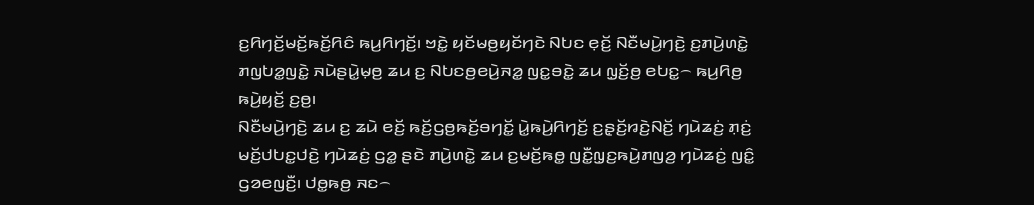ꤢ꤬ꤖꤚꤢꤩ꤬ꤗꤢꤩ꤬ꤒꤢꤩ꤬ꤖꤢꤨ ꤒꤣ꤬ꤖꤚꤢꤩ꤬꤯ ꤠꤢꤧ꤭ ꤟꤢꤩꤗꤥ꤬ꤟꤢꤩꤚꤢꤧ ꤡꤝꤢ ꤕ꤫ꤢꤩ꤬ ꤡꤢꤪꤗꤣꤧ꤬ꤚꤢꤧ꤬ ꤢ꤬ꤊꤣꤧ꤬ꤛꤢꤧ꤭ ꤊꤜꤝꤤ꤭ꤜꤢꤧ꤭ ꤏꤣꤧꤔꤣꤧ꤭ꤗ꤫ꤥ꤬ ꤘꤣ ꤢ꤬ ꤡꤝꤢꤥ꤬ꤕꤣꤧ꤬ꤏꤤ꤭ ꤜꤢ꤭ꤋꤢꤧ꤭ ꤘꤣ ꤜ꤫ꤢꤩ꤬ꤥ꤬ ꤕꤝꤢ꤭꤮ ꤒꤣ꤬ꤖꤥ꤬ ꤒꤣꤧ꤬ꤟꤢꤩ꤬ ꤢ꤬ꤥ꤬꤯
ꤡꤢꤪꤗꤣꤧ꤬ꤚꤢꤧ꤬ ꤘꤣ ꤢ꤬ ꤘꤣꤧ ꤕꤢꤩ꤬ ꤒꤢꤩ꤬ꤞꤥ꤬ꤒꤢꤩ꤬ꤋꤚꤢꤩ꤭ ꤣꤧ꤭ꤒꤣꤧ꤬ꤖꤚꤢꤩ꤬ ꤢ꤬ꤔ꤫ꤢꤩ꤬ꤙꤢꤧ꤬ꤡꤢꤩ꤬ ꤚꤣꤧꤘꤢꤦ꤬ ꤊ꤫ꤢꤦ꤬ ꤗꤢꤩ꤬ꤓꤝꤢ꤭ꤓꤢꤧ꤬ ꤚꤣꤧꤘꤢꤦ꤬ ꤞꤤ꤭ ꤔꤢꤧ ꤊꤣꤧ꤬ꤛꤢꤧ꤭ ꤘꤣ ꤢ꤬ꤗꤢꤩ꤬ꤒꤥ꤭ ꤜꤢꤪ꤭ꤜ꤫ꤢ꤬ꤒꤣꤧ꤬ꤊꤜꤤ꤬ ꤚꤣꤧꤘꤢꤦ꤬ ꤜꤢꤨ꤭ ꤞꤤꤕꤜꤢꤪ꤬꤯ ꤓꤥ꤭ꤒꤥ꤬ ꤏꤢ꤮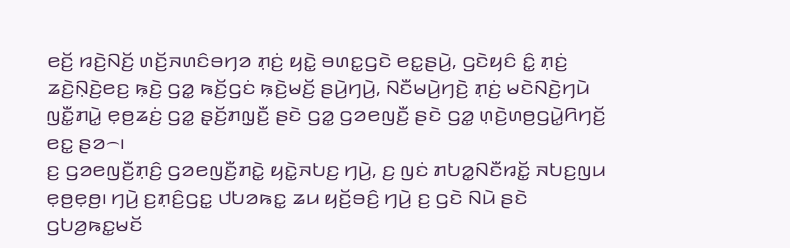ꤕꤢꤩ꤬ ꤙꤢꤧ꤬ꤡꤢꤩ꤬ ꤛꤢꤩ꤬ꤏꤛꤢꤨꤋꤚꤤ ꤊ꤫ꤢꤦ꤬ ꤟꤢꤧ꤭ ꤋꤛꤢ꤭ꤞꤢꤧ ꤕꤢ꤭ꤔꤣꤧ꤬, ꤞꤢꤧꤟꤢꤨ ꤢꤨ꤭ ꤊ꤫ꤢꤦ꤬ ꤘꤢꤧ꤬ꤡ꤫ꤢꤧ꤬ꤕꤢ꤬ ꤒ꤫ꤢꤧ꤬ ꤞꤤ꤭ ꤒꤢꤩ꤬ꤞꤢꤦ ꤒ꤫ꤢꤧ꤬ꤗꤢꤩ꤬ ꤔꤣꤧ꤬ꤚꤣꤧ꤬, ꤡꤢꤪꤗꤣꤧ꤬ꤚꤢꤧ꤬ ꤊ꤫ꤢꤦ꤬ ꤗꤢꤧꤡꤢꤧ꤬ꤚꤣꤧ ꤜꤢꤪ꤭ꤊꤣꤧ꤭ ꤕ꤫ꤥ꤬ꤘꤢꤦ꤬ ꤞꤤ꤭ ꤔ꤫ꤢꤩ꤬ꤊꤜ꤫ꤢꤪ꤬ ꤔꤢꤧ ꤞꤤ꤭ ꤞꤤꤕꤜꤢꤪ꤬ ꤔꤢꤧ ꤞꤤ꤭ ꤛ꤫ꤢꤧ꤬ꤛꤥ꤬ꤞꤣꤧ꤭ꤖꤚꤢꤩ꤬ ꤕꤢ꤭ ꤔꤤ꤮꤯
ꤢ꤬ ꤞꤤꤕꤜꤢꤪ꤬ꤊ꤫ꤢꤨ꤬ ꤞꤤꤕꤜꤢꤪ꤬ꤊꤢꤧ꤭ ꤟꤢꤧ꤭ꤏꤝꤢ꤬ ꤚꤣꤧ꤬, ꤢ꤬ ꤜꤢꤦ ꤊꤝꤤ꤭ꤡꤢꤪꤙꤢꤩ꤭ ꤏꤝꤢ꤬ꤜꤣ ꤕ꤫ꤥ꤬ꤕ꤫ꤥ꤬꤯ ꤚꤣꤧ꤬ ꤢ꤬ꤊ꤫ꤢꤨ꤬ꤞꤢ꤭ ꤓꤝꤤꤒꤢ꤭ ꤘꤣ ꤟꤢꤩ꤬ꤋꤢꤨ꤬ ꤚꤣꤧ꤬ ꤢ꤬ ꤞꤢꤧ ꤡꤣꤧ ꤔꤢꤧ ꤞꤝꤤ꤬ꤒꤢ꤭ꤗꤢꤩ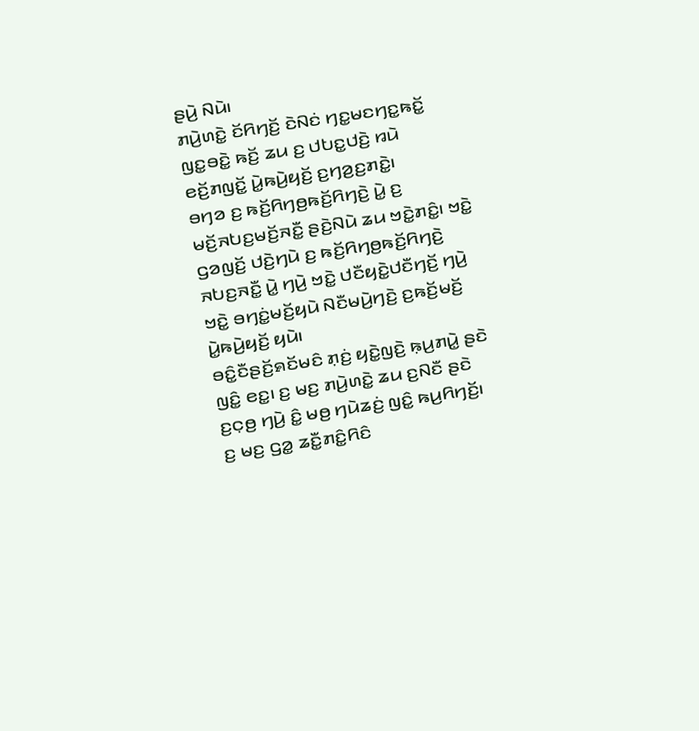ꤔꤣꤧ꤬ ꤡꤣꤧ꤯
ꤊꤣꤧ꤬ꤛꤢꤧ꤭ ꤢꤩꤖꤚꤢꤩ꤬ ꤢꤧꤡꤢꤦ ꤚꤢ꤭ꤗꤢꤚꤢ꤭ꤒꤢꤩ꤭ ꤜꤢ꤭ꤋꤢꤧ꤭ ꤒꤢꤩ꤬ ꤘꤣ ꤢ꤬ ꤓꤝꤢ꤭ꤓꤢꤧ꤬ ꤙꤣꤧ ꤕꤢꤩ꤬ꤊꤜꤢꤩ꤭ ꤣꤧ꤭ꤒꤣꤧ꤬ꤟꤢꤩ꤬ ꤢ꤬ꤚꤤ꤬ꤢ꤬ꤊꤢꤧ꤭꤯
ꤋꤚꤤ ꤢ꤬ ꤒꤢꤩ꤬ꤖꤚꤥ꤬ꤒꤢꤩ꤬ꤖꤚꤢꤧ꤬ ꤣꤧ꤭ ꤢ꤬ ꤗꤢꤩ꤬ꤏꤝꤢ꤬ꤗꤢꤩ꤬ꤏꤢꤪ꤭ ꤔꤢꤧ꤬ꤡꤣꤧ ꤘꤣ ꤠꤢꤧ꤭ꤊꤢꤨ꤭꤯ ꤠꤢꤧ꤭ ꤞꤤꤜꤢꤩ꤬ ꤓꤢꤧ꤬ꤚꤣꤧ ꤢ꤬ ꤒꤢꤩ꤬ꤖꤚꤥ꤬ꤒꤢꤩ꤬ꤖꤚꤢꤧ꤬ ꤏꤝꤢ꤬ꤏꤢꤪ꤭ ꤣꤧ꤭ ꤚꤣꤧ꤬ ꤠꤢꤧ꤭ ꤓꤢꤪꤟꤢꤧ꤭ꤓꤢꤪꤚꤢꤩ꤬ ꤚꤣꤧ꤬ ꤠꤢꤧ꤭ ꤋꤚꤢꤦ꤭ꤗꤢꤩ꤬ꤟꤣꤧ ꤡꤢꤪꤗꤣꤧ꤬ꤚꤢꤧ꤬ ꤢ꤬ꤒꤢꤩ꤬ꤗꤢꤩ꤬ ꤣꤧ꤭ꤒꤣꤧ꤬ꤟꤢꤩ꤬ ꤟꤣꤧ꤯
ꤋꤢꤨ꤭ꤢꤪꤔꤢꤩ꤬ꤎꤢꤩꤗꤢꤨ ꤊ꤫ꤢꤦ꤬ ꤟꤢꤧ꤭ꤜꤢꤧ꤬ ꤒ꤫ꤣ꤬ꤊꤣꤧ꤭ ꤔꤢꤧ ꤜꤢꤨ꤭ ꤕꤢ꤭꤯ ꤢ꤬ ꤗꤢ꤬ ꤊꤣꤧ꤬ꤛꤢꤧ꤭ ꤘꤣ ꤢ꤬ꤡꤢꤪ ꤔꤢꤧ ꤢ꤬ꤍ꤫ꤥ꤬ ꤚꤣꤧ꤬ ꤢꤨ꤭ ꤗꤥ꤬ ꤚꤣꤧꤘꤢꤦ꤬ ꤜꤢꤨ꤭ ꤒꤣ꤬ꤖꤚꤢꤩ꤬꤯ ꤢ꤬ ꤗꤢ꤬ ꤞꤤ꤭ ꤘꤢꤪ꤭ꤊꤢꤨ꤭ꤖꤢꤨ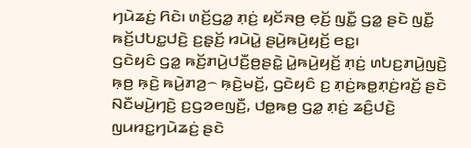ꤚꤣꤧꤘꤢꤦ꤬ ꤖꤢꤧ꤯ ꤛꤢꤩ꤬ꤞꤤ꤭ ꤊ꤫ꤢꤦ꤬ ꤟꤢꤩꤏꤥ꤬ ꤕ꤫ꤢꤩ꤬ ꤜꤢꤪ꤭ ꤞꤤ꤭ ꤔꤢꤧ ꤜꤢꤪ꤭ ꤒꤢꤩ꤬ꤓꤝꤢ꤭ꤓꤢꤧ꤬ ꤢ꤬ꤔ꤫ꤢꤩ꤬ ꤙꤣꤧꤣꤧ꤭ ꤔꤣꤧ꤬ꤒꤣꤧ꤬ꤟꤢꤩ꤬ ꤕꤢ꤭꤯
ꤞꤢꤧꤟꤢꤨ ꤞꤤ꤭ ꤒꤢꤩ꤬ꤊꤣꤧ꤬ꤓꤢꤪ꤬ꤥ꤬ꤔꤢꤧ꤭ ꤣꤧ꤭ꤒꤣꤧ꤬ꤟꤢꤩ꤬ ꤊ꤫ꤢꤦ꤬ ꤛꤝꤢ꤬ꤊꤣꤧ꤬ꤜꤢꤧ꤬ ꤒ꤫ꤥ꤬ ꤒ꤫ꤢꤧ꤬ ꤒꤣꤧ꤬ꤊꤤ꤬꤮ ꤒ꤫ꤢꤧ꤬ꤗꤢꤩ꤬, ꤞꤢꤧꤟꤢꤨ ꤢ꤬ ꤊ꤫ꤢꤦ꤬ꤒꤥ꤭ꤊ꤫ꤢꤦ꤬ꤙꤢꤩ꤬ ꤔꤢꤧ ꤡꤢꤪꤗꤣꤧ꤬ꤚꤢꤧ꤬ ꤢ꤬ꤞꤤꤕꤜꤢꤪ꤬, ꤓꤥ꤭ꤒꤥ꤬ ꤞꤤ꤭ ꤊ꤫ꤢꤦ꤬ ꤘꤢꤨ꤬ꤓꤢꤧ꤬ ꤜꤣꤙꤢ꤭ꤚꤣꤧꤘꤢꤦ꤬ ꤔꤢꤧ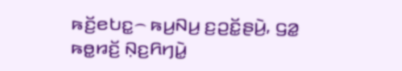ꤒꤢꤩ꤬ꤕꤝꤢ꤭꤮ ꤒꤣ꤬ꤡꤣ꤬ ꤢ꤬ꤑꤢꤩ꤭ꤔꤣꤧ꤬, ꤞꤤ꤭ ꤒꤥ꤭ꤙꤢꤩ꤬ ꤡ꤫ꤢ꤬ꤖꤚꤣꤧ꤭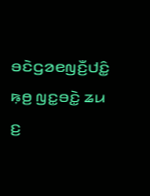ꤋꤢꤧꤞꤤꤕꤜꤢꤪ꤬ꤓꤢꤨ꤭ ꤒ꤫ꤥ꤬ ꤜꤢ꤭ꤋꤢꤧ꤭ ꤘꤣ ꤢ꤬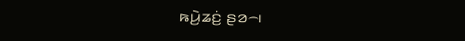ꤒꤣꤧ꤬ꤘꤢꤦ꤬ ꤔꤤ꤮꤯